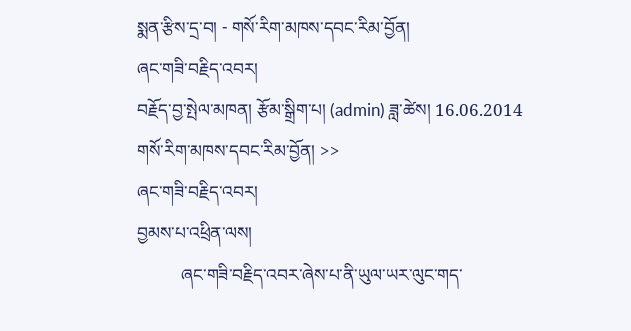སྨན་རྩིས་དྲ་བ། - གསོ་རིག་མཁས་དབང་རིམ་བྱོན།
ཞང་གཟི་བརྗིད་འབར།
བརྗོད་བྱ་སྤེལ་མཁན། རྩོམ་སྒྲིག་པ། (admin) ཟླ་ཚེས། 16.06.2014
གསོ་རིག་མཁས་དབང་རིམ་བྱོན། >>
ཞང་གཟི་བརྗིད་འབར།
བྱམས་པ་འཕྲིན་ལས།
          ཞང་གཟི་བརྗིད་འབར་ཞེས་པ་ནི་ཡུལ་ཡར་ལུང་གད་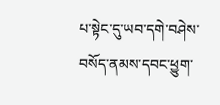པ་སྟེང་དུ་ཡབ་དགེ་བཤེས་བསོད་ནམས་དབང་ཕྱུག་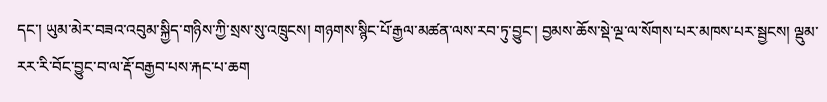དང་། ཡུམ་མེར་བཟའ་འབུམ་སྐྱིད་གཉིས་ཀྱི་སྲས་སུ་འཁྲུངས། གཉགས་སྙིང་པོ་རྒྱལ་མཚན་ལས་རབ་ཏུ་བྱུང་། བྱམས་ཆོས་སྡེ་ལྔ་ལ་སོགས་པར་མཁས་པར་སྦྱངས། ལྡུམ་རར་རི་བོང་བྱུང་བ་ལ་རྡོ་བརྒྱབ་པས་རྐང་པ་ཆག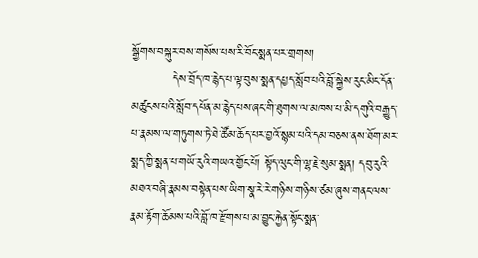སྒྱོགས་བསྐུར་བས་གསོས་པས་རི་བོང་སྨན་པར་གྲགས།
          དེས་བྲོད་ཁ་རྙེད་པ་ལྟ་བུས་སྨན་དཔྱད་སློབ་པའི་བློ་སྐྱེས་རུང་མིང་དོན་མཚུངས་པའི་སློབ་དཔོན་མ་རྙེད་པས་ཞང་གི་ཐུགས་ལ་མཁས་པ་མི་དགུའི་བརྒྱུད་པ་རྣམས་ལ་གཏུགས་ཏེ་ཐེ་ཚོམ་ཆོད་པར་བྱའོ་སྙམ་པའི་དམ་བཅས་ནས་ཐོག་མར་སྨད་ཀྱི་སྨན་པ་གཡོ་རུའི་གཡའ་གྱོང་པོ། སྟོད་ལུང་གི་ལྷ་རྗེ་སུམ་སྨན། དབུ་རུའི་མཐའ་བཞི་རྣམས་བསྟེན་པས་ཡིག་སྣ་རེ་རེ་གཉིས་གཉིས་ཙམ་ཞུས་གནང་ལས་རྣམ་རྟོག་ཆོམས་པའི་བློ་ཁ་རྫོགས་པ་མ་བྱུང་རྐྱེན་སྟོང་སྨན་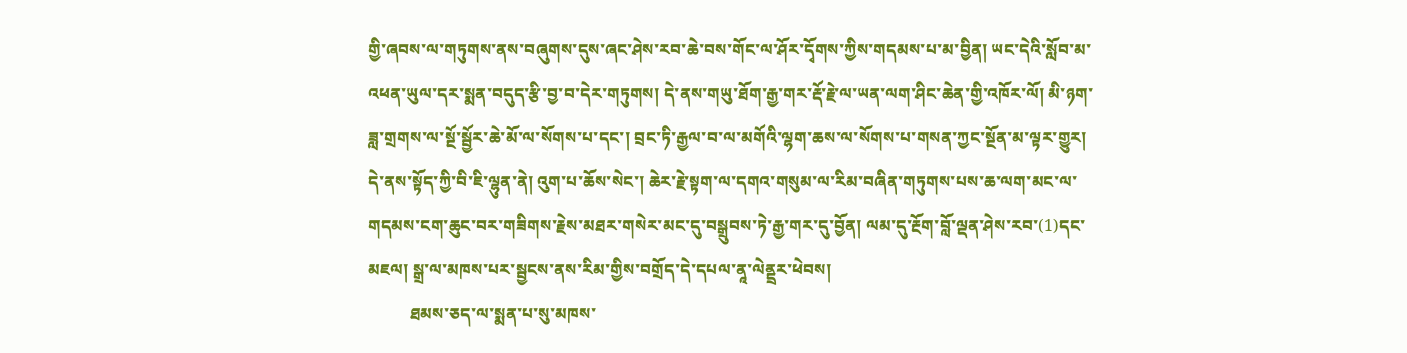གྱི་ཞབས་ལ་གཏུགས་ནས་བཞུགས་དུས་ཞང་ཤེས་རབ་ཆེ་བས་གོང་ལ་ཤོར་དྭོགས་ཀྱིས་གདམས་པ་མ་བྱིན། ཡང་དེའི་སློབ་མ་འཕན་ཡུལ་དར་སྨན་བདུད་རྩི་བྱ་བ་དེར་གཏུགས། དེ་ནས་གཡུ་ཐོག་རྒྱ་གར་རྡོ་རྗེ་ལ་ཡན་ལག་ཤིང་ཆེན་གྱི་འཁོར་ལོ། མི་ཉག་ཟླ་གྲགས་ལ་སྔོ་སྦྱོར་ཆེ་མོ་ལ་སོགས་པ་དང་། བྲང་ཏི་རྒྱལ་བ་ལ་མགོའི་ལྷག་ཆས་ལ་སོགས་པ་གསན་ཀྱང་སྔོན་མ་ལྟར་གྱུར། དེ་ནས་སྟོད་ཀྱི་བི་ཇི་ལྷུན་ནེ། འུག་པ་ཆོས་སེང་། ཆེར་རྗེ་སྟག་ལ་དགའ་གསུམ་ལ་རིམ་བཞིན་གཏུགས་པས་ཆ་ལག་མང་ལ་གདམས་ངག་ཆུང་བར་གཟིགས་རྗེས་མཐར་གསེར་མང་དུ་བསྒྲུབས་ཏེ་རྒྱ་གར་དུ་བྱོན། ལམ་དུ་རྔོག་བློ་ལྡན་ཤེས་རབ་(1)དང་མཇལ། སྒྲ་ལ་མཁས་པར་སྦྱངས་ནས་རིམ་གྱིས་བགྲོད་དེ་དཔལ་ནཱ་ལེནྡྲར་ཕེབས།
          ཐམས་ཅད་ལ་སྨན་པ་སུ་མཁས་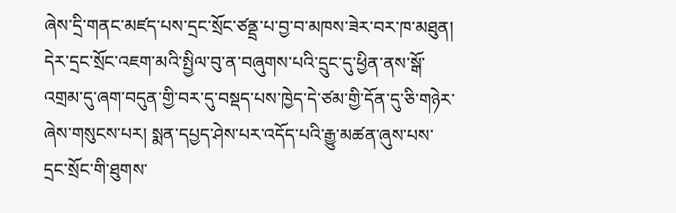ཞེས་དྲི་གནང་མཛད་པས་དྲང་སྲོང་ཙནྡྲ་པ་བྱ་བ་མཁས་ཟེར་བར་ཁ་མཐུན། དེར་དྲང་སྲོང་འཇག་མའི་སྤྱིལ་བུ་ན་བཞུགས་པའི་དྲུང་དུ་ཕྱིན་ནས་སྒོ་འགྲམ་དུ་ཞག་བདུན་གྱི་བར་དུ་བསྡད་པས་ཁྱེད་དེ་ཙམ་གྱི་དོན་དུ་ཅི་གཉེར་ཞེས་གསུངས་པར། སྨན་དཔྱད་ཤེས་པར་འདོད་པའི་རྒྱུ་མཚན་ཞུས་པས་དྲང་སྲོང་གི་ཐུགས་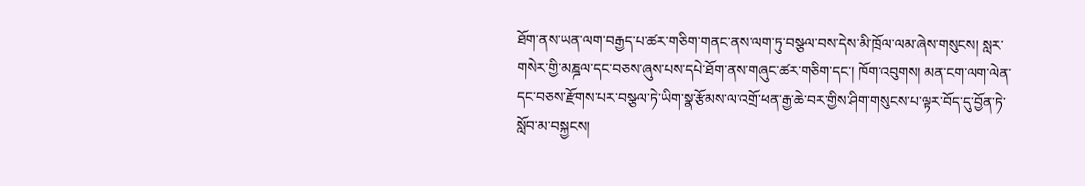ཐོག་ནས་ཡན་ལག་བརྒྱད་པ་ཚར་གཅིག་གནང་ནས་ལག་ཏུ་བསྩལ་བས་དེས་མི་ཁྲོལ་ལམ་ཞེས་གསུངས། སླར་གསེར་གྱི་མཎྜལ་དང་བཅས་ཞུས་པས་དཔེ་ཐོག་ནས་གཞུང་ཚར་གཅིག་དང་། ཁོག་འབུགས། མན་ངག་ལག་ལེན་དང་བཅས་རྫོགས་པར་བསྩལ་ཏེ་ཡིག་སྣ་རྩོམས་ལ་འགྲོ་ཕན་རྒྱ་ཆེ་བར་གྱིས་ཤིག་གསུངས་པ་ལྟར་བོད་དུ་བྱོན་ཏེ་སློབ་མ་བསྐྱངས།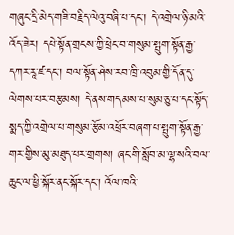གཞུང་དྲི་མེད་གཟི་བརྗིད་ལེའུ་བཞི་པ་དང་། དེ་འགྲེལ་ཉི་མའི་འོད་ཟེར། དཔེ་སྟོན་གྲངས་ཀྱི་ཕྲེང་བ་གསུམ་སྤུག་སྟོན་རྒྱ་དཀར་རཱ་ཛ་དང་། བལ་སྟོན་ཤེས་རབ་ཁྲི་འབུམ་གྱི་དོན་དུ་ལེགས་པར་བརྩམས། དེ་ནས་གདམས་པ་སུམ་ཅུ་པ་དང་སྟོད་སྨད་ཀྱི་འགྲེལ་པ་གསུམ་རྩོམ་འཕྲོར་བཞག་པ་སྤུག་སྟོན་རྒྱ་གར་གྱིས་མུ་མཐུད་པར་གྲགས། ཞང་གི་སློབ་མ་ལྷ་སའི་བལ་ཆུང་ལ་ཕྱི་སྐོར་ནང་སྐོར་དང་། འོལ་ཁའི་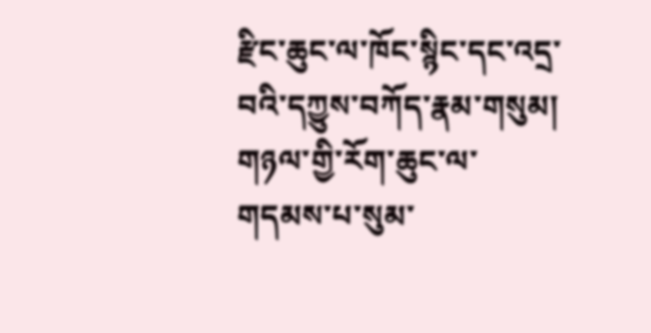རྫིང་ཆུང་ལ་ཁོང་སྙིང་དང་འདྲ་བའི་དཀྱུས་བཀོད་རྣམ་གསུམ། གཉལ་གྱི་རོག་ཆུང་ལ་གདམས་པ་སུམ་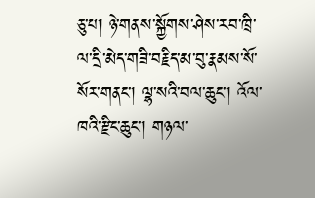ཅུ་པ། ཉེ་གནས་སྐྱོགས་ཤེས་རབ་ཁྲི་ལ་དྲི་མེད་གཟི་བརྗིད་མ་བུ་རྣམས་སོ་སོར་གནང་། ལྷ་སའི་བལ་ཆུང་། འོལ་ཁའི་རྫིང་ཆུང་། གཉལ་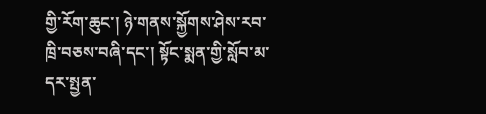གྱི་རོག་ཆུང་། ཉེ་གནས་སྐྱོགས་ཤེས་རབ་ཁྲི་བཅས་བཞི་དང་། སྟོང་སྨན་གྱི་སློབ་མ་དར་སྤྱན་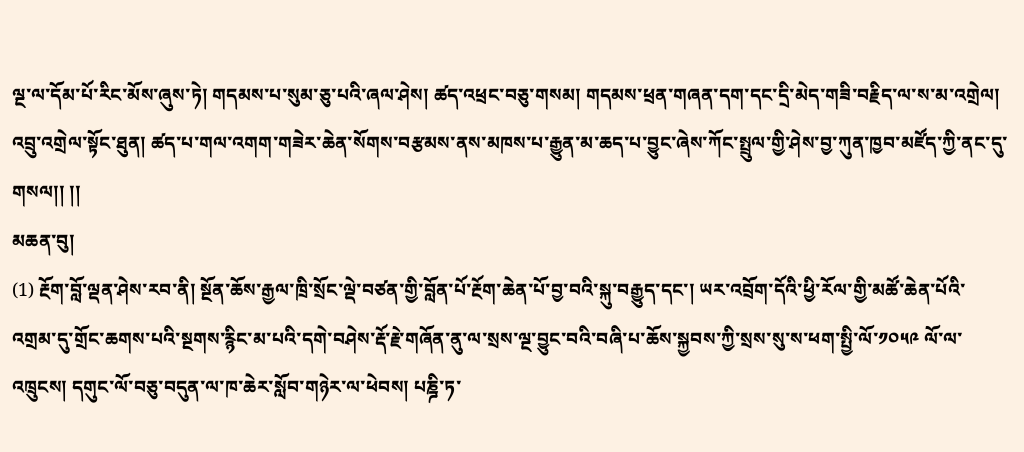ལྔ་ལ་དོམ་པོ་རིང་མོས་ཞུས་ཏེ། གདམས་པ་སུམ་ཅུ་པའི་ཞལ་ཤེས། ཚད་འཕྲང་བཅུ་གསམ། གདམས་ཕྲན་གཞན་དག་དང་དྲི་མེད་གཟི་བརྗིད་ལ་ས་མ་འགྲེལ། འབྲུ་འགྲེལ་སྟོང་ཐུན། ཚད་པ་གལ་འགག་གཟེར་ཆེན་སོགས་བརྩམས་ནས་མཁས་པ་རྒྱུན་མ་ཆད་པ་བྱུང་ཞེས་ཀོང་སྤྲུལ་གྱི་ཤེས་བྱ་ཀུན་ཁྱབ་མཛོད་ཀྱི་ནང་དུ་གསལ།། །།
མཆན་བུ།
(1) རྔོག་བློ་ལྡན་ཤེས་རབ་ནི། སྔོན་ཆོས་རྒྱལ་ཁྲི་སྲོང་ལྡེ་བཙན་གྱི་བློན་པོ་རྔོག་ཆེན་པོ་བྱ་བའི་སྐུ་བརྒྱུད་དང་། ཡར་འབྲོག་དོའི་ཕྱི་རོལ་གྱི་མཚོ་ཆེན་པོའི་འགྲམ་དུ་གྲོང་ཆགས་པའི་སྔགས་རྙིང་མ་པའི་དགེ་བཤེས་རྡོ་རྗེ་གཞོན་ནུ་ལ་སྲས་ལྔ་བྱུང་བའི་བཞི་པ་ཆོས་སྐྱབས་ཀྱི་སྲས་སུ་ས་ཕག་སྤྱི་ལོ་༡༠༥༩ ལོ་ལ་འཁྲུངས། དགུང་ལོ་བཅུ་བདུན་ལ་ཁ་ཆེར་སློབ་གཉེར་ལ་ཕེབས། པཎྜི་ཏ་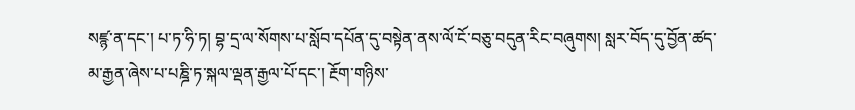སཛྙ་ན་དང་། པ་ཏ་ཧི་ཏ། བྷ་དྲ་ལ་སོགས་པ་སློབ་དཔོན་དུ་བསྟེན་ནས་ལོ་ངོ་བཅུ་བདུན་རིང་བཞུགས། སླར་བོད་དུ་བྱོན་ཚད་མ་རྒྱན་ཞེས་པ་པཎྜི་ཏ་སྐལ་ལྡན་རྒྱལ་པོ་དང་། རྔོག་གཉིས་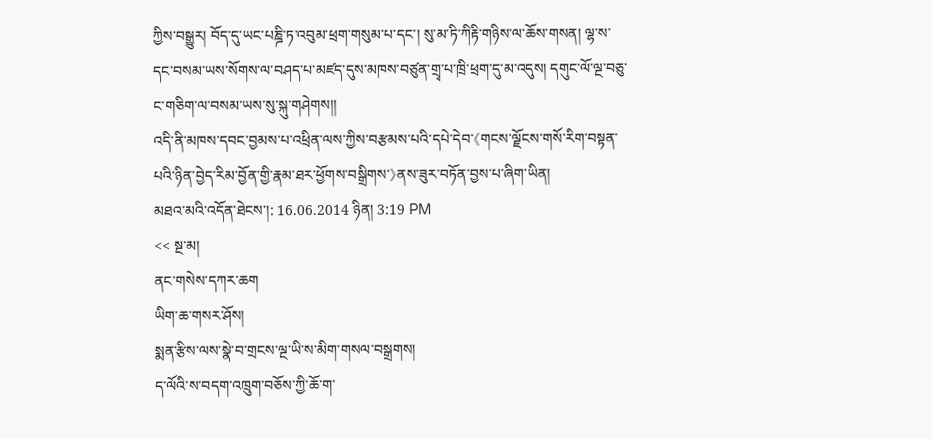ཀྱིས་བསྒྱུར། བོད་དུ་ཡང་པཎྜི་ཏ་འབུམ་ཕྲག་གསུམ་པ་དང་། སུ་མ་ཏི་ཀིརྟི་གཉིས་ལ་ཆོས་གསན། ལྷ་ས་དང་བསམ་ཡས་སོགས་ལ་བཤད་པ་མཛད་དུས་མཁས་བཙུན་གྲྭ་པ་ཁྲི་ཕྲག་དུ་མ་འདུས། དགུང་ལོ་ལྔ་བཅུ་ང་གཅིག་ལ་བསམ་ཡས་སུ་སྐུ་གཤེགས།།
འདི་ནི་མཁས་དབང་བྱམས་པ་འཕྲིན་ལས་ཀྱིས་བརྩམས་པའི་དཔེ་དེབ་《གངས་ལྗོངས་གསོ་རིག་བསྟན་པའི་ཉིན་བྱེད་རིམ་བྱོན་གྱི་རྣམ་ཐར་ཕྱོགས་བསྒྲིགས་》ནས་ཟུར་བཏོན་བྱས་པ་ཞིག་ཡིན།
མཐའ་མའི་འདོན་ཐེངས་།: 16.06.2014 ཉིན། 3:19 PM
<< སྔ་མ།
ནང་གསེས་དཀར་ཆག
ཡིག་ཆ་གསར་ཤོས།
སྨན་རྩིས་ལས་སྣེ་བ་གྲངས་ལྔ་ཡི་ས་མིག་གསལ་བསྒྲགས།
ད་ལོའི་ས་བདག་འཁྲུག་བཅོས་ཀྱི་ཆོ་ག་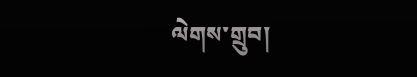ལེགས་གྲུབ།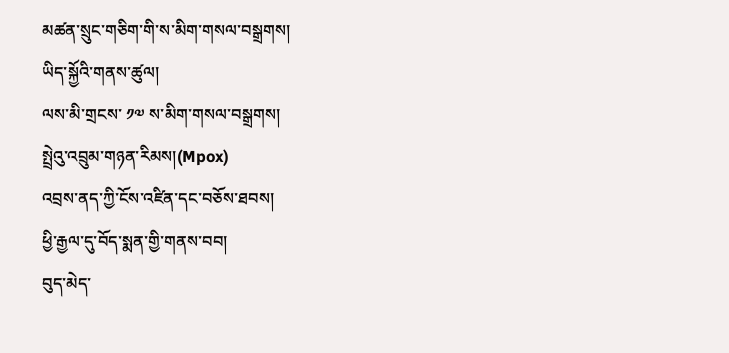མཚན་སྲུང་གཅིག་གི་ས་མིག་གསལ་བསྒྲགས།
ཡིད་སྐྱོའི་གནས་ཚུལ།
ལས་མི་གྲངས་ ༡༧ ས་མིག་གསལ་བསྒྲགས།
སྤྲེའུ་འབྲུམ་གཉན་རིམས།(Mpox)
འབྲས་ནད་ཀྱི་ངོས་འཛིན་དང་བཅོས་ཐབས།
ཕྱི་རྒྱལ་དུ་བོད་སྨན་གྱི་གནས་བབ།
བུད་མེད་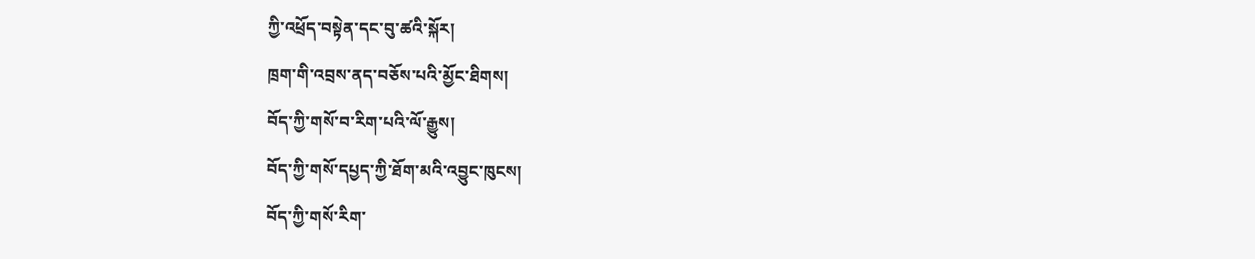ཀྱི་འཕྲོད་བསྟེན་དང་བུ་ཚའི་སྐོར།
ཁྲག་གི་འབྲས་ནད་བཅོས་པའི་མྱོང་ཐིགས།
བོད་ཀྱི་གསོ་བ་རིག་པའི་ལོ་རྒྱུས།
བོད་ཀྱི་གསོ་དཔྱད་ཀྱི་ཐོག་མའི་འབྱུང་ཁུངས།
བོད་ཀྱི་གསོ་རིག་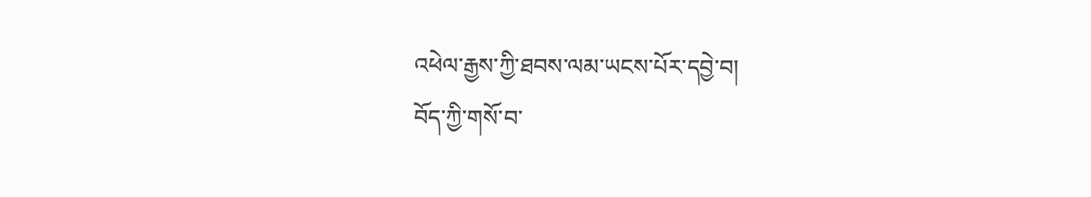འཕེལ་རྒྱས་ཀྱི་ཐབས་ལམ་ཡངས་པོར་དབྱེ་བ།
བོད་ཀྱི་གསོ་བ་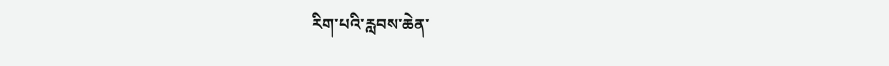རིག་པའི་རླབས་ཆེན་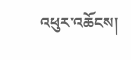འཕུར་འཆོངས།